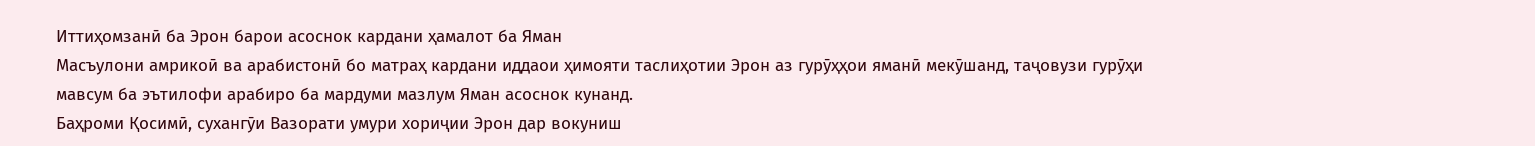Иттиҳомзанӣ ба Эрон барои асоснок кардани ҳамалот ба Яман
Масъулони амрикоӣ ва арабистонӣ бо матраҳ кардани иддаои ҳимояти таслиҳотии Эрон аз гурӯҳҳои яманӣ мекӯшанд, таҷовузи гурӯҳи мавсум ба эътилофи арабиро ба мардуми мазлум Яман асоснок кунанд.
Баҳроми Қосимӣ, сухангӯи Вазорати умури хориҷии Эрон дар вокуниш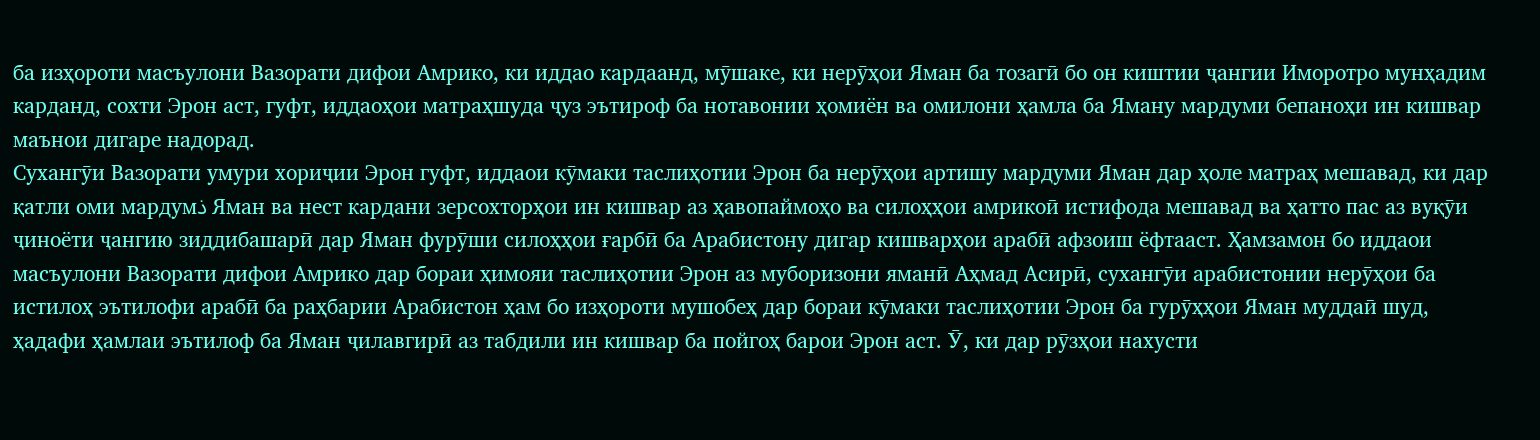ба изҳороти масъулони Вазорати дифои Амрико, ки иддао кардаанд, мӯшаке, ки нерӯҳои Яман ба тозагӣ бо он киштии ҷангии Иморотро мунҳадим карданд, сохти Эрон аст, гуфт, иддаоҳои матраҳшуда ҷуз эътироф ба нотавонии ҳомиён ва омилони ҳамла ба Яману мардуми бепаноҳи ин кишвар маънои дигаре надорад.
Сухангӯи Вазорати умури хориҷии Эрон гуфт, иддаои кӯмаки таслиҳотии Эрон ба нерӯҳои артишу мардуми Яман дар ҳоле матраҳ мешавад, ки дар қатли оми мардумذ Яман ва нест кардани зерсохторҳои ин кишвар аз ҳавопаймоҳо ва силоҳҳои амрикоӣ истифода мешавад ва ҳатто пас аз вуқӯи ҷиноёти ҷангию зиддибашарӣ дар Яман фурӯши силоҳҳои ғарбӣ ба Арабистону дигар кишварҳои арабӣ афзоиш ёфтааст. Ҳамзамон бо иддаои масъулони Вазорати дифои Амрико дар бораи ҳимояи таслиҳотии Эрон аз муборизони яманӣ Аҳмад Асирӣ, сухангӯи арабистонии нерӯҳои ба истилоҳ эътилофи арабӣ ба раҳбарии Арабистон ҳам бо изҳороти мушобеҳ дар бораи кӯмаки таслиҳотии Эрон ба гурӯҳҳои Яман муддаӣ шуд, ҳадафи ҳамлаи эътилоф ба Яман ҷилавгирӣ аз табдили ин кишвар ба пойгоҳ барои Эрон аст. Ӯ, ки дар рӯзҳои нахусти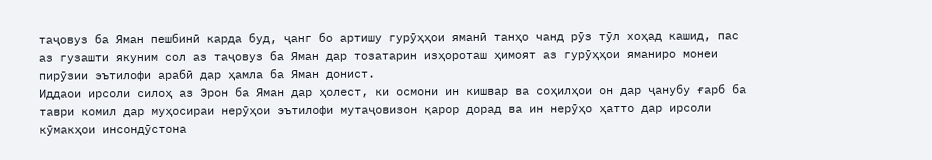таҷовуз ба Яман пешбинӣ карда буд, ҷанг бо артишу гурӯҳҳои яманӣ танҳо чанд рӯз тӯл хоҳад кашид, пас аз гузашти якуним сол аз таҷовуз ба Яман дар тозатарин изҳороташ ҳимоят аз гурӯҳҳои яманиро монеи пирӯзии эътилофи арабӣ дар ҳамла ба Яман донист.
Иддаои ирсоли силоҳ аз Эрон ба Яман дар ҳолест, ки осмони ин кишвар ва соҳилҳои он дар ҷанубу ғарб ба таври комил дар муҳосираи нерӯҳои эътилофи мутаҷовизон қарор дорад ва ин нерӯҳо ҳатто дар ирсоли кӯмакҳои инсондӯстона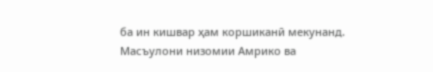ба ин кишвар ҳам коршиканӣ мекунанд.
Масъулони низомии Амрико ва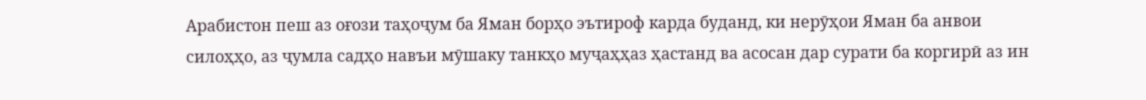Арабистон пеш аз оғози таҳоҷум ба Яман борҳо эътироф карда буданд, ки нерӯҳои Яман ба анвои силоҳҳо, аз ҷумла садҳо навъи мӯшаку танкҳо муҷаҳҳаз ҳастанд ва асосан дар сурати ба коргирӣ аз ин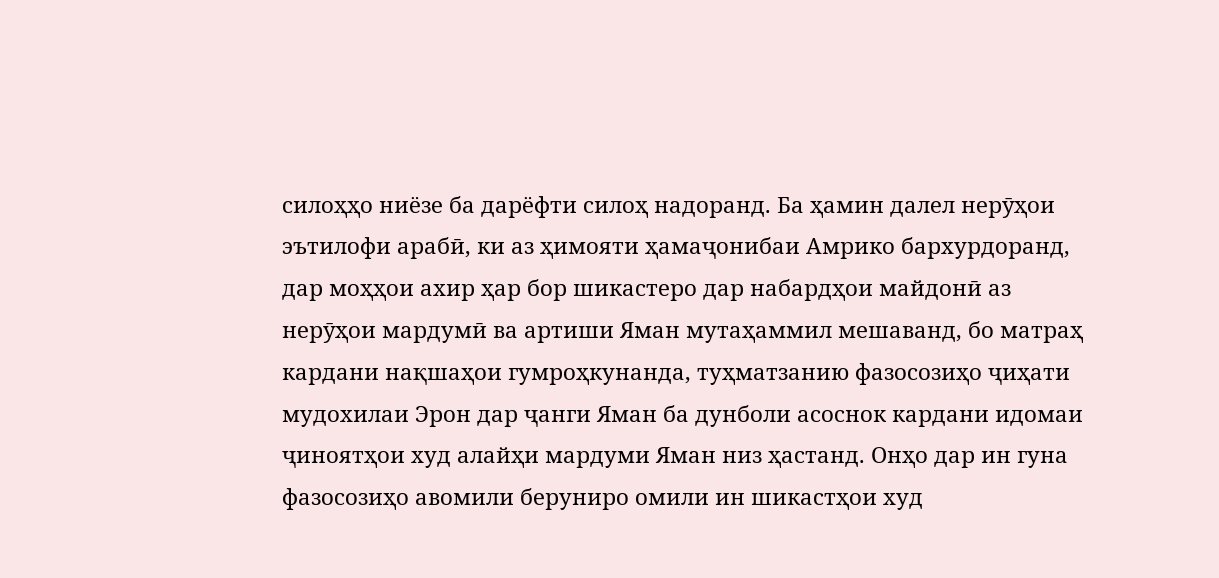силоҳҳо ниёзе ба дарёфти силоҳ надоранд. Ба ҳамин далел нерӯҳои эътилофи арабӣ, ки аз ҳимояти ҳамаҷонибаи Амрико бархурдоранд, дар моҳҳои ахир ҳар бор шикастеро дар набардҳои майдонӣ аз нерӯҳои мардумӣ ва артиши Яман мутаҳаммил мешаванд, бо матраҳ кардани нақшаҳои гумроҳкунанда, туҳматзанию фазосозиҳо ҷиҳати мудохилаи Эрон дар ҷанги Яман ба дунболи асоснок кардани идомаи ҷиноятҳои худ алайҳи мардуми Яман низ ҳастанд. Онҳо дар ин гуна фазосозиҳо авомили беруниро омили ин шикастҳои худ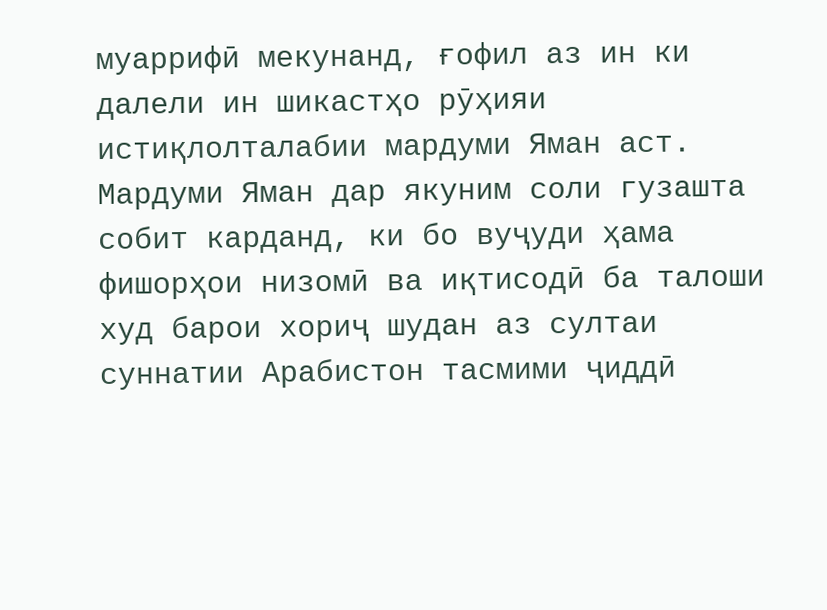муаррифӣ мекунанд, ғофил аз ин ки далели ин шикастҳо рӯҳияи истиқлолталабии мардуми Яман аст. Мардуми Яман дар якуним соли гузашта собит карданд, ки бо вуҷуди ҳама фишорҳои низомӣ ва иқтисодӣ ба талоши худ барои хориҷ шудан аз султаи суннатии Арабистон тасмими ҷиддӣ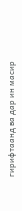гирифтаанд ва дар ин масир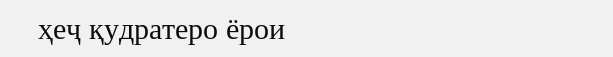ҳеҷ қудратеро ёрои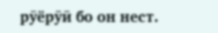рӯёрӯӣ бо он нест.